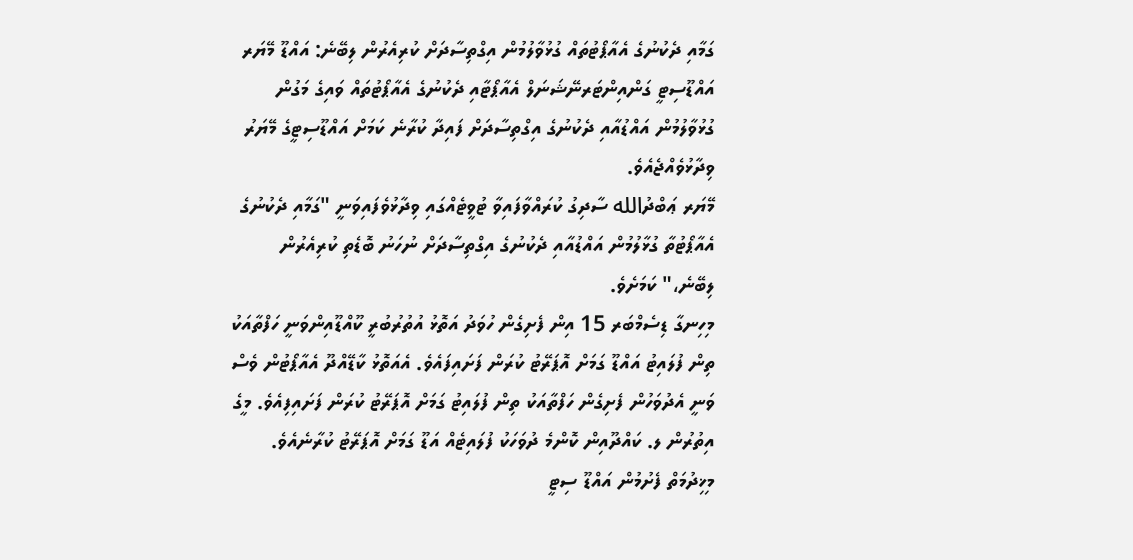ގަމާއި ދެކުނުގެ އެއާޕޯޓުތައް ގުޅުވާލުމުން އިގްތިސާދަށް ކުރިއެރުން ލިބޭނެ: އައްޑޫ މޭޔަރ
އައްޑޫސިޓީ ގަންއިންޓަރނޭޝަނަލް އެއާޕޯޓާއި ދެކުނުގެ އެއާޕޯޓުތައް ވައިގެ މަގުން ގުޅުވާލުމުން އައްޑުއާއި ދެކުނުގެ އިގްތިސާދަށް ފައިދާ ކުރާނެ ކަމަށް އައްޑޫސިޓީގެ މޭޔަރު ވިދާޅުވެއްޖެއެވެ.
މޭޔަރ ޢަބްދުالله ސާދިގު ކުރައްވާފައިވާ ޓުވީޓެއްގައި ވިދާޅުވެފައިވަނީ "ގަމާއި ދެކުނުގެ އެއާޕޯޓުތާ ގުޅާލުމުން އައްޑުއާއި ދެކުނުގެ އިގްތިސާދަށް ނުހަނު ބޮޑެތި ކުރިއެރުން ލިބޭނެ،" ކަމަށެވެ.
މިހިނގާ ޑިސެމްބަރ 15 އިން ފެށިގެން ހުވަދު އަތޮޅު އުތުރުބުރީ ކޫއްޑޫއިންވަނީ ހަފްތާއަކު ތިން ފުލައިޓު އައްޑޫ ގަމަށް އޮޕަރޭޓު ކުރަން ފަށައިފައެވެ. އެއަތޮޅު ކާޑޭއްދޫ އެއާޕޯޓުން ވެސް ވަނީ އެދުވަހުން ފެށިގެން ހަފްތާއަކު ތިން ފުލައިޓު ގަމަށް އޮޕަރޭޓު ކުރަން ފަށައިފިއެވެ. މީގެ އިތުރުން ލ. ކައްދޫއިން ކޮންމެ ދުވަހަކު ފުލައިޓެއް އަޑޫ ގަމަށް އޮޕަރޭޓު ކުރާނެއެވެ.
މިޚިދުމަތް ފެށުމުން އައްޑޫ ސިޓީ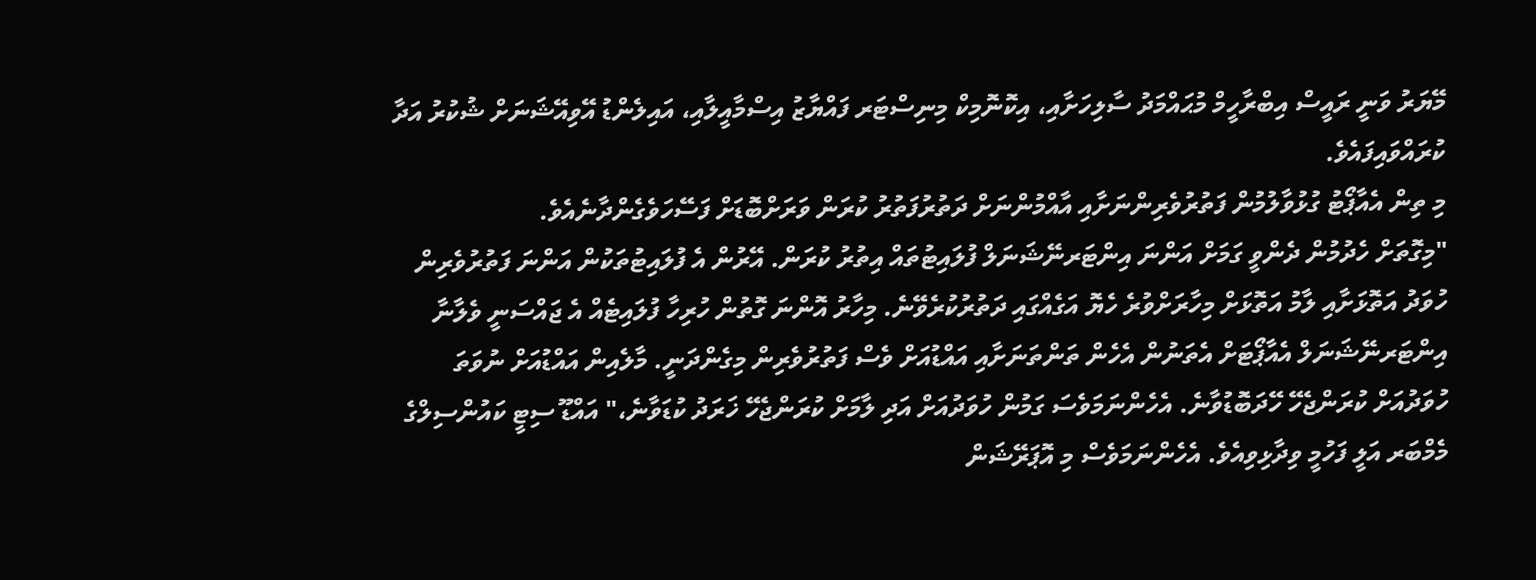މޭޔަރު ވަނީ ރައީސް އިބްރާހީމް މުޙައްމަދު ސާލިހަށާއި، އިކޮނޮމިކް މިނިސްޓަރ ފައްޔާޒު އިސްމާއީލާއި، އައިލެންޑު އޭވިއޭޝަނަށް ޝުކުރު އަދާ ކުރައްވައިފައެވެ.
މި ތިން އެއާޕޯޓު ގުޅުވާލުމުން ފަތުރުވެރިންނަށާއި އާއްމުންނަށް ދަތުރުފަތުރު ކުރަން ވަރަށްބޮޑަށް ފަސޭހަވެގެންދާނެއެވެ.
"މިގޮތަށް ހެދުމުން ދެންވީ ގަމަށް އަންނަ އިންޓަރނޭޝަނަލް ފުލައިޓުތައް އިތުރު ކުރަން. އޭރުން އެ ފުލައިޓުތަކުން އަންނަ ފަތުރުވެރިން ހުވަދު އަތޮޅަށާއި ލާމު އަތޮޅަށް މިހާރަށްވުރެ ހެޔޮ އަގެއްގައި ދަތުރުކުރެވޭނެ. މިހާރު އޮންނަ ގޮތުން ހުރިހާ ފުލައިޓެއް އެ ޖައްސަނީ ވެލާނާ އިންޓަރނޭޝަނަލް އެއާޕޯޓަށް އެތަނުން އެހެން ތަންތަނަށާއި އައްޑުއަށް ވެސް ފަތުރުވެރިން މިގެންދަނީ. މާލެއިން އައްޑުއަށް ނުވަތަ ހުވަދުއަށް ކުރަންޖެހޭ ހޭދަބޮޑުވާނެ. އެހެންނަމަވެސަ ގަމުން ހުވަދުއަށް އަދި ލާމަށް ކުރަންޖެހޭ ޚަރަދު ކުޑަވާނެ،" އައްޑޫ ސިޓީ ކައުންސިލްގެ މެމްބަރ އަލީ ފަހުމީ ވިދާޅިވިއެވެ. އެހެންނަމަވެސް މި އޮޕަރޭޝަން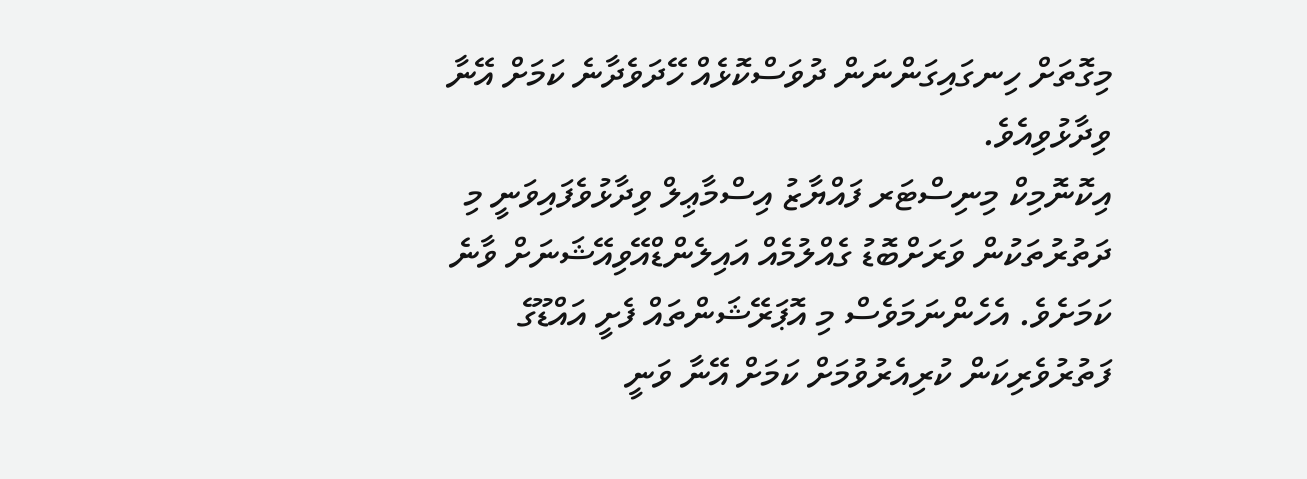މިގޮތަށް ހިނގައިގަންނަން ދުވަސްކޮޅެއް ހޭދަވެދާނެ ކަމަށް އޭނާ ވިދާޅުވިއެވެ.
އިކޮނޮމިކް މިނިސްޓަރ ފައްޔާޒު އިސްމާޢިލް ވިދާޅުވެފައިވަނީ މި ދަތުރުތަކުން ވަރަށްބޮޑު ގެއްލުމެއް އައިލެންޑްއޭވިއޭޝަނަށް ވާނެ ކަމަށެވެ. އެހެންނަމަވެސް މި އޮޕަރޭޝަންތައް ފެށީ އައްޑޫގެ ފަތުރުވެރިކަން ކުރިއެރުވުމަށް ކަމަށް އޭނާ ވަނީ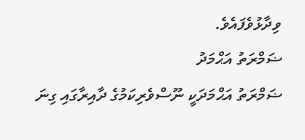ވިދާޅުވެފައެވެ.
ޟަމްރަތު އަޙްމަދު
ޟަމްރަތު އަޙްމަދަކީ ނޫސްވެރިކަމުގެ ދާއިރާގައި ގިނަ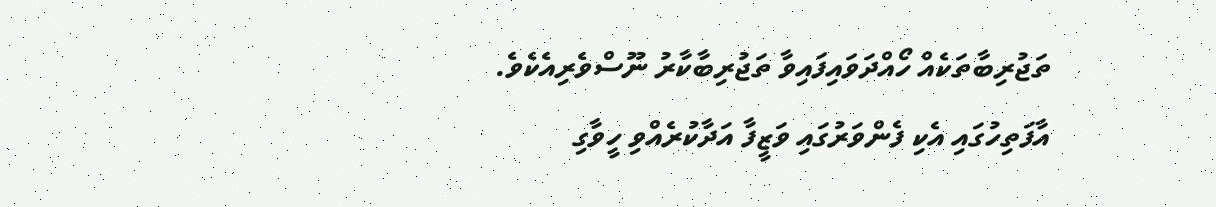ތަޖުރިބާތަކެއް ހޯއްދަވައިފައިވާ ތަޖުރިބާކާރު ނޫސްވެރިއެކެވެ. އާފަތިހުގައި އެކި ފެންވަރުގައި ވަޒީފާ އަދާކުރެއްވި ހީވާގި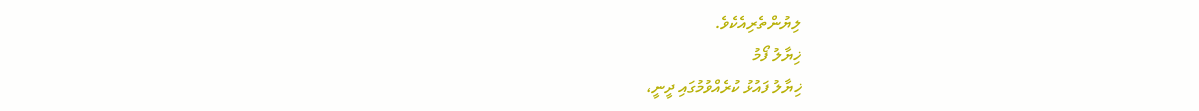ލިޔުންތެރިއެކެވެ.
ޚިޔާލު ފޯމު
ޚިޔާލު ފައުޅު ކުރެއްވުމުގައި ދީނީ،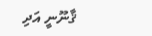ޤާނޫނީ އަދި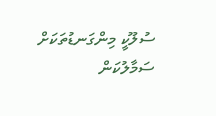ސުލޫކީ މިންގަނޑުތަކަށް ސަމާލުކަން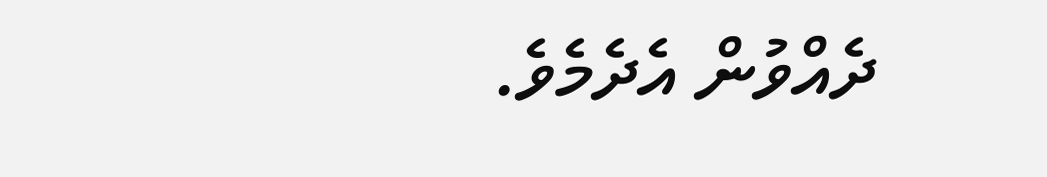ދެއްވުން އެދެމެވެ.